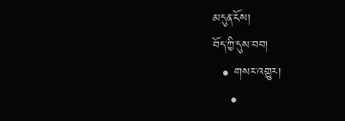མདུན་ངོས།
བོད་ཀྱི་དུས་བབ།
  • གསར་འགྱུར།
    •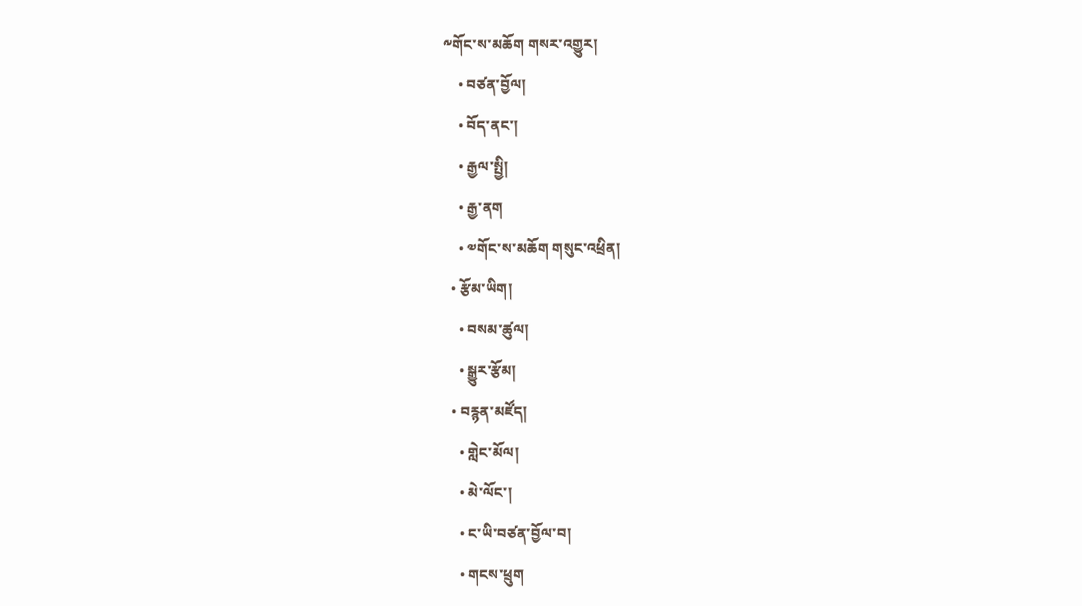༸གོང་ས་མཆོག གསར་འགྱུར།
    • བཙན་བྱོལ།
    • བོད་ནང་།
    • རྒྱལ་སྤྱི།
    • རྒྱ་ནག
    • ༧གོང་ས་མཆོག གསུང་འཕྲིན།
  • རྩོམ་ཡིག།
    • བསམ་ཚུལ།
    • སྒྱུར་རྩོམ།
  • བརྙན་མཛོད།
    • གླེང་མོལ།
    • མེ་ལོང་།
    • ང་ཡི་བཙན་བྱོལ་བ།
    • གངས་ཕྲུག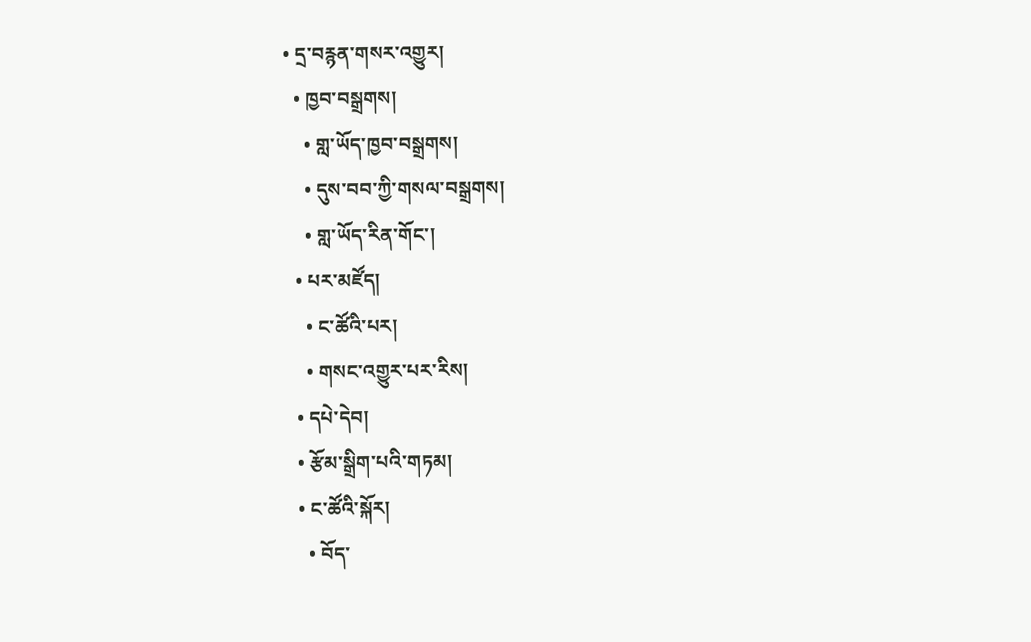• དྲ་བརྙན་གསར་འགྱུར།
  • ཁྱབ་བསྒྲགས།
    • གླ་ཡོད་ཁྱབ་བསྒྲགས།
    • དུས་བབ་ཀྱི་གསལ་བསྒྲགས།
    • གླ་ཡོད་རིན་གོང་།
  • པར་མཛོད།
    • ང་ཚོའི་པར།
    • གསང་འགྱུར་པར་རིས།
  • དཔེ་དེབ།
  • རྩོམ་སྒྲིག་པའི་གཏམ།
  • ང་ཚོའི་སྐོར།
    • བོད་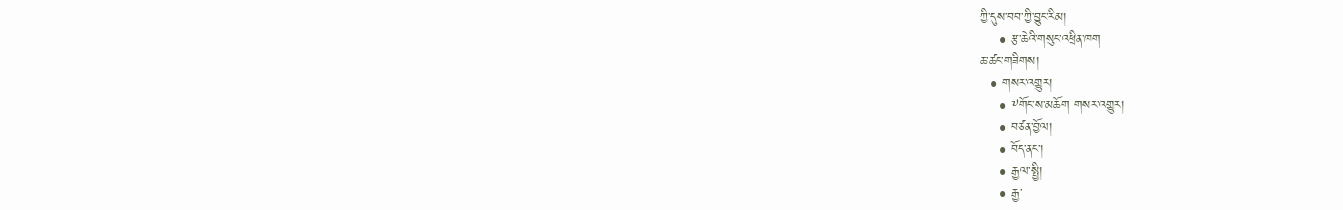ཀྱི་དུས་བབ་ཀྱི་བྱུང་རིམ།
    • རྩ་ཆེའི་གསུང་འཕྲིན་ཁག
ཆ་ཚང་གཟིགས།
  • གསར་འགྱུར།
    • ༸གོང་ས་མཆོག གསར་འགྱུར།
    • བཙན་བྱོལ།
    • བོད་ནང་།
    • རྒྱལ་སྤྱི།
    • རྒྱ་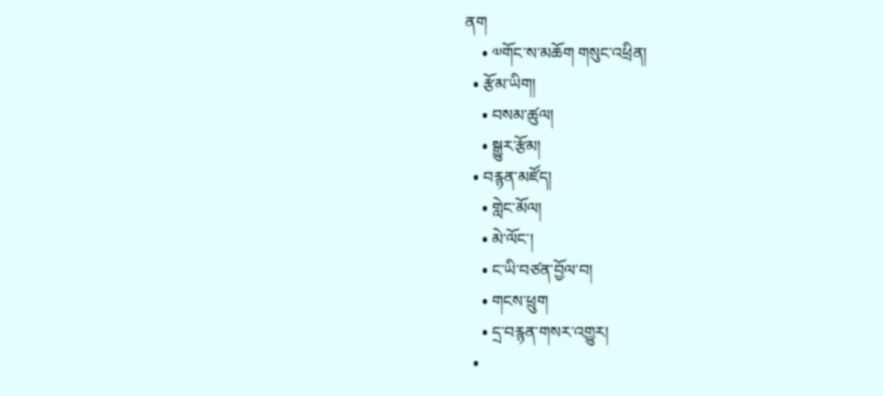ནག
    • ༧གོང་ས་མཆོག གསུང་འཕྲིན།
  • རྩོམ་ཡིག།
    • བསམ་ཚུལ།
    • སྒྱུར་རྩོམ།
  • བརྙན་མཛོད།
    • གླེང་མོལ།
    • མེ་ལོང་།
    • ང་ཡི་བཙན་བྱོལ་བ།
    • གངས་ཕྲུག
    • དྲ་བརྙན་གསར་འགྱུར།
  •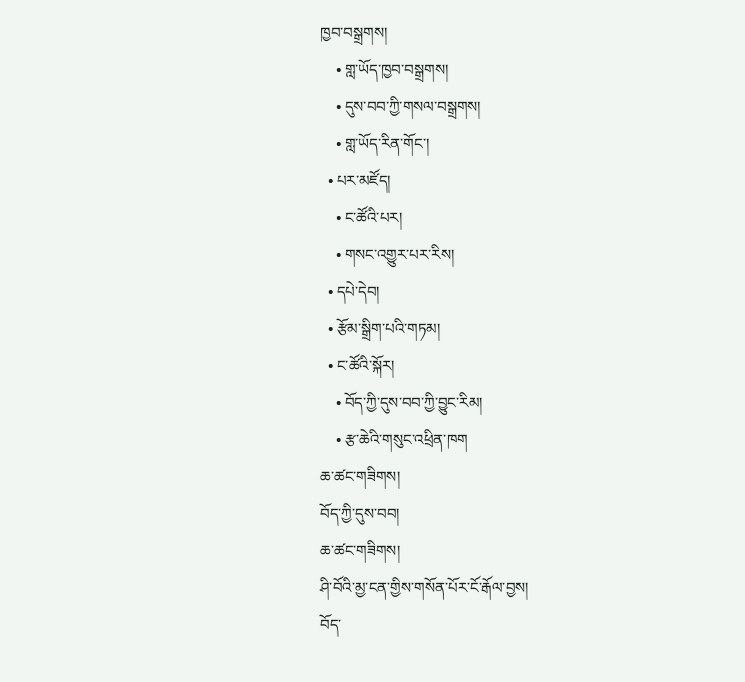ཁྱབ་བསྒྲགས།
    • གླ་ཡོད་ཁྱབ་བསྒྲགས།
    • དུས་བབ་ཀྱི་གསལ་བསྒྲགས།
    • གླ་ཡོད་རིན་གོང་།
  • པར་མཛོད།
    • ང་ཚོའི་པར།
    • གསང་འགྱུར་པར་རིས།
  • དཔེ་དེབ།
  • རྩོམ་སྒྲིག་པའི་གཏམ།
  • ང་ཚོའི་སྐོར།
    • བོད་ཀྱི་དུས་བབ་ཀྱི་བྱུང་རིམ།
    • རྩ་ཆེའི་གསུང་འཕྲིན་ཁག
ཆ་ཚང་གཟིགས།
བོད་ཀྱི་དུས་བབ།
ཆ་ཚང་གཟིགས།
ཤི་བོའི་མྱ་ངན་གྱིས་གསོན་པོར་ངོ་རྒོལ་བྱས།
བོད་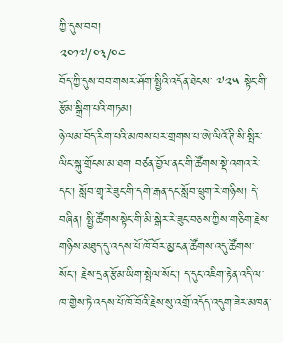ཀྱི་དུས་བབ།
༢༠༡༧/༠༣/༠༤
བོད་ཀྱི་དུས་བབ་གསར་ཤོག་སྤྱིའི་འདོན་ཐེངས་ ༧༢༥ སྟེང་གི་རྩོམ་སྒྲིག་པའི་གཏམ།
ཉེ་ལམ་བོད་རིག་པའི་མཁས་པར་གྲགས་པ་ཨེ་ལིའོ་ཊི་སི་སྤིར་ལིང་སྐུ་གྲོངས་མ་ཐག བཙན་བྱོལ་ནང་གི་ཚོགས་སྡེ་འགའ་རེ་དང་། སློབ་གྲྭ་རེ་ཟུང་གི་དགེ་རྒན་དང་སློབ་ཕྲུག་རེ་གཉིས། དེ་བཞིན། སྤྱི་ཚོགས་སྟེང་གི་མི་སྒེར་རེ་ཟུང་བཅས་ཀྱིས་གཅིག་རྗེས་གཉིས་མཐུད་དུ་འདས་པོ་ཁོ་བོར་མྱ་ངན་ཚོགས་འདུ་ཚོགས་སོང་། རྗེས་དྲན་རྩོམ་ཡིག་སྤེལ་སོང་། ད་དུང་འཇིག་རྟེན་འདི་ལ་ཁ་གྱེས་ཏེ་འདས་པོ་ཁོ་བོའི་རྗེས་སུ་འགྲོ་འདོད་འདུག་ཟེར་མཁན་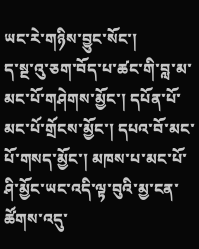ཡང་རེ་གཉིས་བྱུང་སོང་།
ད་སྔ་འུ་ཅག་བོད་པ་ཚང་གི་བླ་མ་མང་པོ་གཤེགས་མྱོང་། དཔོན་པོ་མང་པོ་གྲོངས་མྱོང་། དཔའ་བོ་མང་པོ་གསད་མྱོང་། མཁས་པ་མང་པོ་ཤི་མྱོང་ཡང་འདི་ལྟ་བུའི་མྱ་ངན་ཚོགས་འདུ་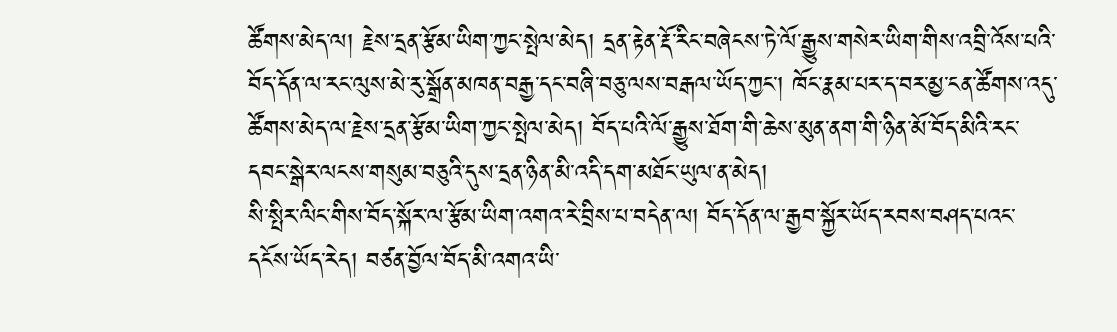ཚོགས་མེད་ལ། རྗེས་དྲན་རྩོམ་ཡིག་ཀྱང་སྤེལ་མེད། དྲན་རྟེན་རྡོ་རིང་བཞེངས་ཏེ་ལོ་རྒྱུས་གསེར་ཡིག་གིས་འབྲི་འོས་པའི་བོད་དོན་ལ་རང་ལུས་མེ་རུ་སྒྲོན་མཁན་བརྒྱ་དང་བཞི་བཅུ་ལས་བརྒལ་ཡོད་ཀྱང་། ཁོང་རྣམ་པར་ད་བར་མྱ་ངན་ཚོགས་འདུ་ཚོགས་མེད་ལ་རྗེས་དྲན་རྩོམ་ཡིག་ཀྱང་སྤེལ་མེད། བོད་པའི་ལོ་རྒྱུས་ཐོག་གི་ཆེས་མུན་ནག་གི་ཉིན་མོ་བོད་མིའི་རང་དབང་སྒེར་ལངས་གསུམ་བཅུའི་དུས་དྲན་ཉིན་མི་འདི་དག་མཐོང་ཡུལ་ན་མེད།
སི་སྤིར་ལིང་གིས་བོད་སྐོར་ལ་རྩོམ་ཡིག་འགའ་རེ་བྲིས་པ་བདེན་ལ། བོད་དོན་ལ་རྒྱབ་སྐྱོར་ཡོད་རབས་བཤད་པའང་དངོས་ཡོད་རེད། བཙན་བྱོལ་བོད་མི་འགའ་ཡི་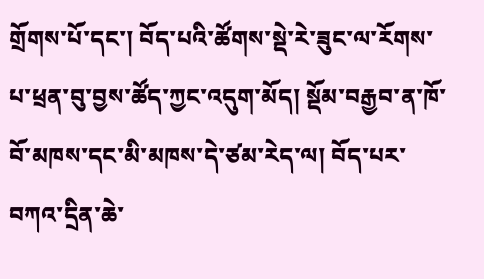གྲོགས་པོ་དང་། བོད་པའི་ཚོགས་སྡེ་རེ་ཟུང་ལ་རོགས་པ་ཕྲན་བུ་བྱས་ཚོད་ཀྱང་འདུག་མོད། སྡོམ་བརྒྱབ་ན་ཁོ་བོ་མཁས་དང་མི་མཁས་དེ་ཙམ་རེད་ལ། བོད་པར་བཀའ་དྲིན་ཆེ་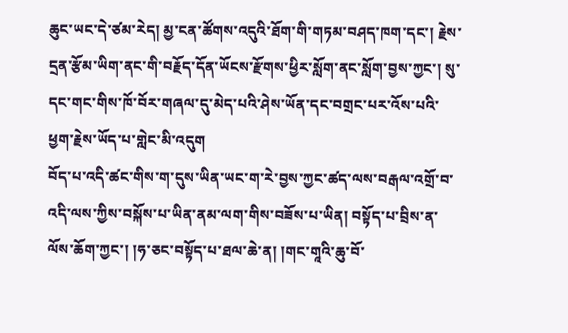ཆུང་ཡང་དེ་ཙམ་རེད། མྱ་ངན་ཚོགས་འདུའི་ཐོག་གི་གཏམ་བཤད་ཁག་དང་། རྗེས་དྲན་རྩོམ་ཡིག་ནང་གི་བརྗོད་དོན་ཡོངས་རྫོགས་ཕྱིར་སློག་ནང་སློག་བྱས་ཀྱང་། སུ་དང་གང་གིས་ཁོ་བོར་གཞལ་དུ་མེད་པའི་ཤེས་ཡོན་དང་བགྲང་པར་འོས་པའི་ཕྱག་རྗེས་ཡོད་པ་གླེང་མི་འདུག
བོད་པ་འདི་ཚང་གིས་ག་དུས་ཡིན་ཡང་ག་རེ་བྱས་ཀྱང་ཚད་ལས་བརྒལ་འགྲོ་བ་འདི་ལས་ཀྱིས་བསྐོས་པ་ཡིན་ནམ་ལག་གིས་བཟོས་པ་ཡིན། བསྟོད་པ་བྲིས་ན་ལོས་ཆོག་ཀྱང་། །ཧ་ཅང་བསྟོད་པ་ཐལ་ཆེ་ན། །གང་གཱའི་ཆུ་བོ་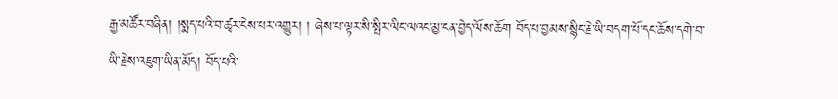རྒྱ་མཚོར་བཞིན། །སྨད་པའི་བ་ཚྭར་ངེས་པར་འགྱུར། ། ཞེས་པ་ལྟར་སི་སྤིར་ལིང་ལའང་མྱ་ངན་བྱེད་ལོས་ཆོག བོད་པ་བྱམས་སྙིང་རྗེ་ཡི་བདག་པོ་དང་ཆོས་དགེ་བ་ཡི་རྗེས་འཇུག་ཡིན་མོད། བོད་པའི་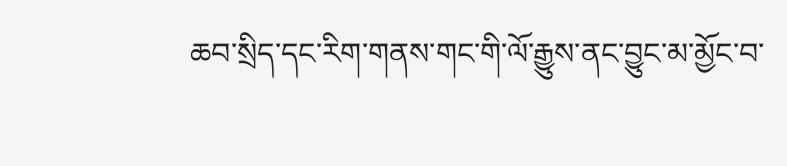ཆབ་སྲིད་དང་རིག་གནས་གང་གི་ལོ་རྒྱུས་ནང་བྱུང་མ་མྱོང་བ་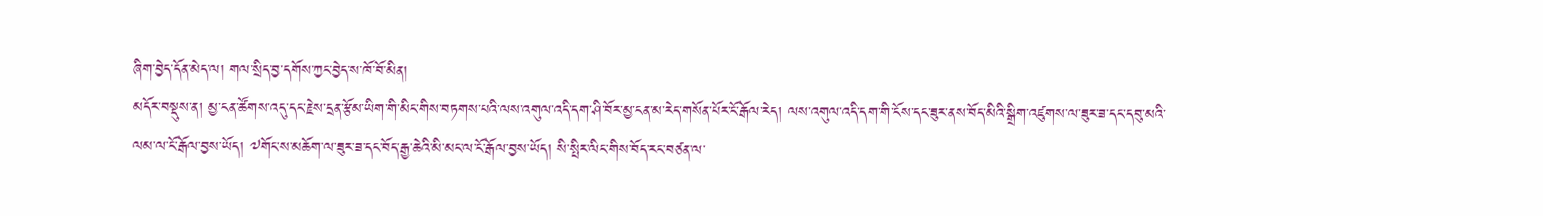ཞིག་བྱེད་དོན་མེད་ལ། གལ་སྲིད་བྱ་དགོས་ཀྱང་བྱེད་ས་ཁོ་བོ་མིན།
མདོར་བསྡུས་ན། མྱ་ངན་ཚོགས་འདུ་དང་རྗེས་དྲན་རྩོམ་ཡིག་གི་མིང་གིས་བཏགས་པའི་ལས་འགུལ་འདི་དག་ཤི་བོར་མྱ་ངན་མ་རེད་གསོན་པོར་ངོ་རྒོལ་རེད། ལས་འགུལ་འདི་དག་གི་ངོས་དང་ཟུར་ནས་བོད་མིའི་སྒྲིག་འཛུགས་ལ་ཟུར་ཟ་དང་དབུ་མའི་ལམ་ལ་ངོ་རྒོལ་བྱས་ཡོད། ༧གོང་ས་མཆོག་ལ་ཟུར་ཟ་དང་བོད་རྒྱ་ཆེའི་མི་མང་ལ་ངོ་རྒོལ་བྱས་ཡོད། སི་སྤིར་ལིང་གིས་བོད་རང་བཙན་ལ་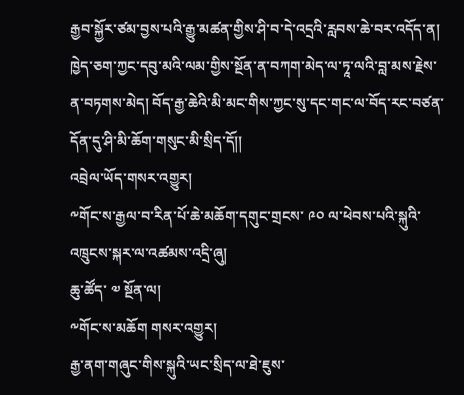རྒྱབ་སྐྱོར་ཙམ་བྱས་པའི་རྒྱུ་མཚན་གྱིས་ཤི་བ་དེ་འདྲའི་རླབས་ཆེ་བར་འདོད་ན། ཁྱེད་ཅག་ཀྱང་དབུ་མའི་ལམ་གྱིས་སྔོན་ན་བཀག་མེད་ལ་ཏཱ་ལའི་བླ་མས་རྗེས་ན་བཏགས་མེད། བོད་རྒྱ་ཆེའི་མི་མང་གིས་ཀྱང་སུ་དང་གང་ལ་བོད་རང་བཙན་དོན་དུ་ཤི་མི་ཆོག་གསུང་མི་སྲིད་དོ།།
འབྲེལ་ཡོད་གསར་འགྱུར།
༸གོང་ས་རྒྱལ་བ་རིན་པོ་ཆེ་མཆོག་དགུང་གྲངས་ ༩༠ ལ་ཕེབས་པའི་སྐུའི་འཁྲུངས་སྐར་ལ་འཚམས་འདྲི་ཞུ།
ཆུ་ཚོད་ ༧ སྔོན་ལ།
༸གོང་ས་མཆོག གསར་འགྱུར།
རྒྱ་ནག་གཞུང་གིས་སྐུའི་ཡང་སྲིད་ལ་ཐེ་ཇུས་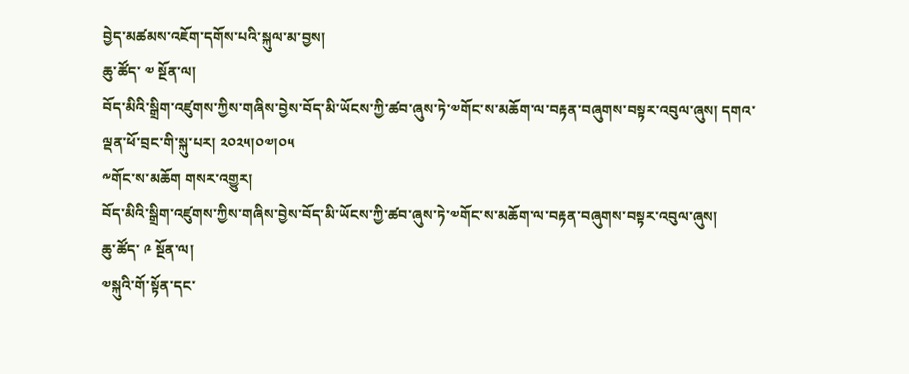བྱེད་མཚམས་འཇོག་དགོས་པའི་སྐུལ་མ་བྱས།
ཆུ་ཚོད་ ༧ སྔོན་ལ།
བོད་མིའི་སྒྲིག་འཛུགས་ཀྱིས་གཞིས་བྱེས་བོད་མི་ཡོངས་ཀྱི་ཚབ་ཞུས་ཏེ་༧གོང་ས་མཆོག་ལ་བརྟན་བཞུགས་བསྟར་འབུལ་ཞུས། དགའ་ལྡན་ཕོ་བྲང་གི་སྐུ་པར། ༢༠༢༥།༠༧།༠༥
༸གོང་ས་མཆོག གསར་འགྱུར།
བོད་མིའི་སྒྲིག་འཛུགས་ཀྱིས་གཞིས་བྱེས་བོད་མི་ཡོངས་ཀྱི་ཚབ་ཞུས་ཏེ་༧གོང་ས་མཆོག་ལ་བརྟན་བཞུགས་བསྟར་འབུལ་ཞུས།
ཆུ་ཚོད་ ༩ སྔོན་ལ།
༧སྐུའི་གོ་སྟོན་དང་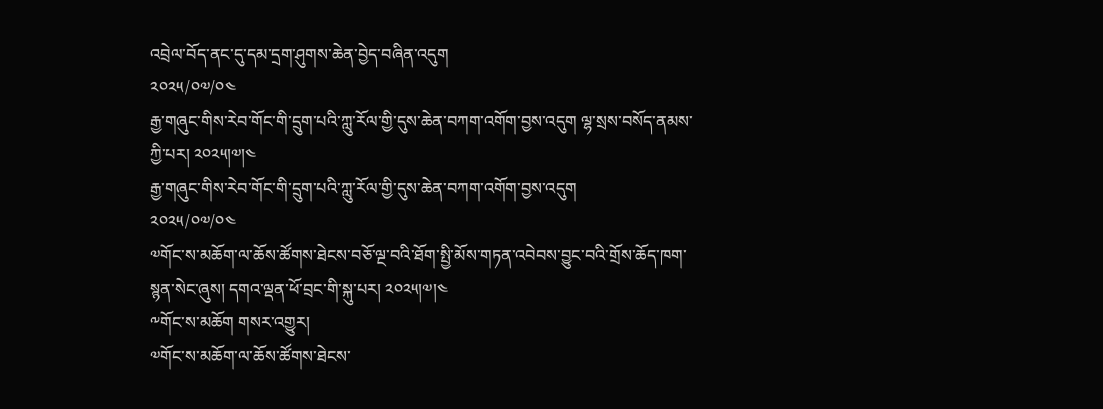འབྲེལ་བོད་ནང་དུ་དམ་དྲག་ཤུགས་ཆེན་བྱེད་བཞིན་འདུག
༢༠༢༥/༠༧/༠༤
རྒྱ་གཞུང་གིས་རེབ་གོང་གི་དྲུག་པའི་ཀླུ་རོལ་གྱི་དུས་ཆེན་བཀག་འགོག་བྱས་འདུག ལྷ་སྲས་བསོད་ནམས་ཀྱི་པར། ༢༠༢༥།༧།༤
རྒྱ་གཞུང་གིས་རེབ་གོང་གི་དྲུག་པའི་ཀླུ་རོལ་གྱི་དུས་ཆེན་བཀག་འགོག་བྱས་འདུག
༢༠༢༥/༠༧/༠༤
༧གོང་ས་མཆོག་ལ་ཆོས་ཚོགས་ཐེངས་བཅོ་ལྔ་བའི་ཐོག་སྤྱི་མོས་གཏན་འབེབས་བྱུང་བའི་གྲོས་ཆོད་ཁག་སྙན་སེང་ཞུས། དགའ་ལྡན་ཕོ་བྲང་གི་སྐུ་པར། ༢༠༢༥།༧།༤
༸གོང་ས་མཆོག གསར་འགྱུར།
༧གོང་ས་མཆོག་ལ་ཆོས་ཚོགས་ཐེངས་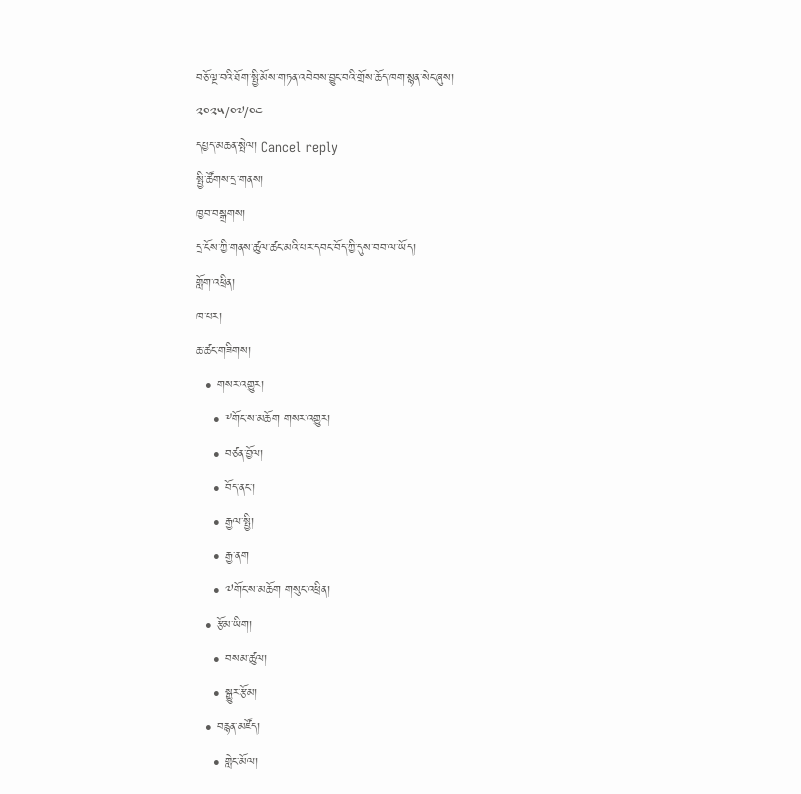བཅོ་ལྔ་བའི་ཐོག་སྤྱི་མོས་གཏན་འབེབས་བྱུང་བའི་གྲོས་ཆོད་ཁག་སྙན་སེང་ཞུས།
༢༠༢༥/༠༧/༠༤
དཔྱད་མཆན་སྤེལ། Cancel reply
སྤྱི་ཚོགས་དྲ་གནས།
ཁྱབ་བསྒྲགས།
དྲ་ངོས་ཀྱི་གནས་ཚུལ་ཚང་མའི་པར་དབང་བོད་ཀྱི་དུས་བབ་ལ་ཡོད།
གློག་འཕྲིན།
ཁ་པར།
ཆ་ཚང་གཟིགས།
  • གསར་འགྱུར།
    • ༸གོང་ས་མཆོག གསར་འགྱུར།
    • བཙན་བྱོལ།
    • བོད་ནང་།
    • རྒྱལ་སྤྱི།
    • རྒྱ་ནག
    • ༧གོང་ས་མཆོག གསུང་འཕྲིན།
  • རྩོམ་ཡིག།
    • བསམ་ཚུལ།
    • སྒྱུར་རྩོམ།
  • བརྙན་མཛོད།
    • གླེང་མོལ།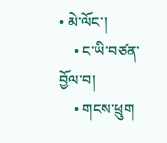• མེ་ལོང་།
    • ང་ཡི་བཙན་བྱོལ་བ།
    • གངས་ཕྲུག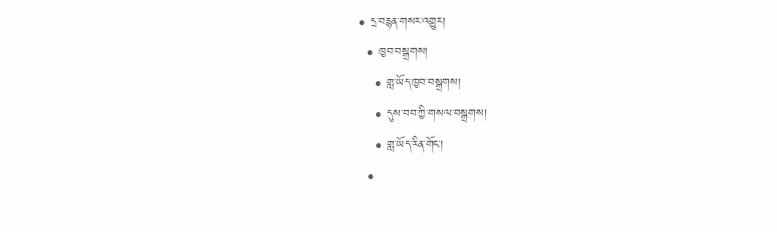• དྲ་བརྙན་གསར་འགྱུར།
  • ཁྱབ་བསྒྲགས།
    • གླ་ཡོད་ཁྱབ་བསྒྲགས།
    • དུས་བབ་ཀྱི་གསལ་བསྒྲགས།
    • གླ་ཡོད་རིན་གོང་།
  •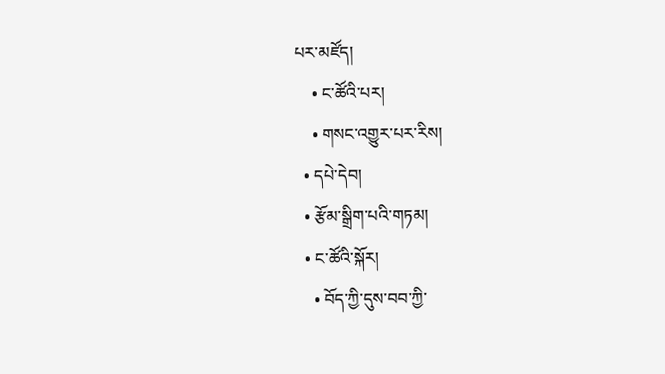པར་མཛོད།
    • ང་ཚོའི་པར།
    • གསང་འགྱུར་པར་རིས།
  • དཔེ་དེབ།
  • རྩོམ་སྒྲིག་པའི་གཏམ།
  • ང་ཚོའི་སྐོར།
    • བོད་ཀྱི་དུས་བབ་ཀྱི་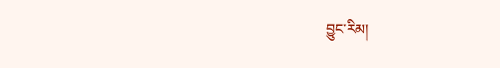བྱུང་རིམ།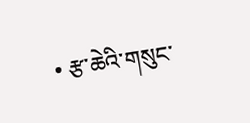• རྩ་ཆེའི་གསུང་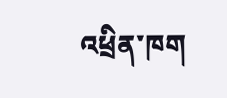འཕྲིན་ཁག